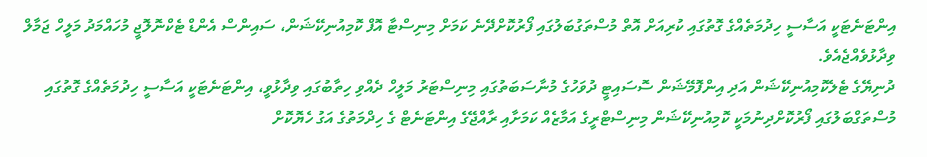އިންޓަނެޓަކީ އަސާސީ ހިދުމަތެއްގެ ގޮތުގައި ކުރިއަށް އޮތް މުސްތަގުބަލުގައި ފޯރުކޮށްދޭނެ ކަމަށް މިނިސްޓާ އޮފް ކޮމިއުނިކޭޝަން، ސައިންސް އެންޑް ޓެކްނޮލޮޖީ މުހައްމަދު މަލީހް ޖަމާލް ވިދާޅުވެއްޖެއެވެ.
ދުނިޔޭގެ ޓެލެކޮމިއުނިކޭޝަން އަދި އިންފޮމޭޝަން ސޮސައިޓީ ދުވަހުގެ މުނާސަބަތުގައި މިނިސްޓަރު މަލީހް ދެއްވި ހިތާބުގައި ވިދާޅުވީ، އިންޓަނެޓަކީ އަސާސީ ހިދުމަތެއްގެ ގޮތުގައި މުސްތަގްބަލުގައި ފޯރުކޮށްދިނުމަކީ ކޮމިއުނިކޭޝަން މިނިސްޓްރީގެ އަމާޒެއް ކަމަށާއި ރާއްޖޭގެ އިންޓަނެޓް ގެ ހިދްމަތުގެ އަގު ހެޔޮކޮށް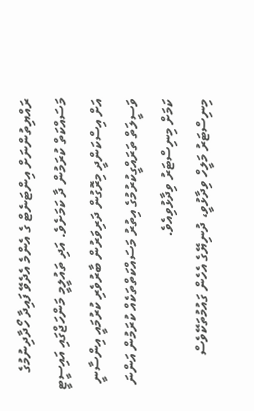ރައްޔިތުންނަށް އިންޓަނެޓް ގެ އެންމެ އެދެވޭ ފައިދާ ހޯދާދިނުމުގެ މަސައްކަތް ކުރަމުން ދާ ކަމަށެވެ. އަދި ތައުލީމީ މަންހަޖްގައި އައިސީޓީ އަށް އިސްކަންދީ މިރޮގުން ދަރިވަރުން ބާރުވެރި ކުރުމައީ އިންސާނީ ވަސީލަތް ތަރައްގީކުރުމުގެ އިތުރު މަސައްކަތްތަކެއް ކުރަމުން އަންނަ ކަމަށް މިނިސްޓަރު ވިދާޅުވިއެވެ.
މިނިސްޓަރު މަލީހް ވިދާޅުވީ، ދުނިޔޭގެ އެހެން ގައުމުތަކޭވެސް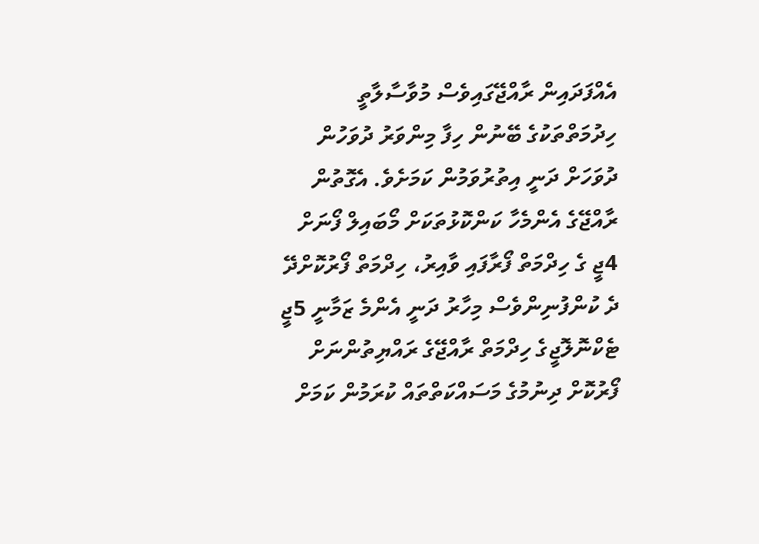އެއްފަދައިން ރާއްޖޭގައިވެސް މުވާސާލާތީ ހިދުމަތްތަކުގެ ބޭނުން ހިފާ މިންވަރު ދުވަހުން ދުވަހަށް ދަނީ އިތުރުވަމުން ކަމަށެވެ. އެގޮތުން ރާއްޖޭގެ އެންމެހާ ކަންކޮޅުތަކަށް މޯބައިލް ފޯނަށް 4ޖީ ގެ ހިދްމަތް ފޯރާފައި ވާއިރު، ހިދްމަތް ފޯރުކޮށްދޭ ދެ ކުންފުނިންވެސް މިހާރު ދަނީ އެންމެ ޒަމާނީ 5ޖީ ޓެކްނޮލޮޖީގެ ހިދްމަތް ރާއްޖޭގެ ރައްޔިތުންނަށް ފޯރުކޮށް ދިނުމުގެ މަސައްކަތްތައް ކުރަމުން ކަމަށް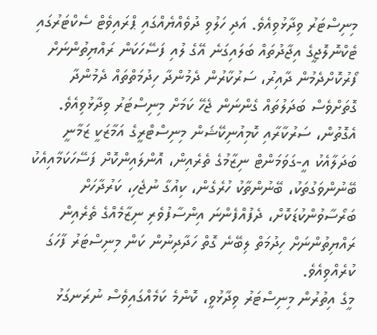މިނިސްޓަރު ވިދާޅުވިއެވެ. އަދި ހަލުވި ދުވެއްޔެއްގައި ޕްރައިވެޓް ސެކްޓަރުގައި ޓެކްނޮލޮޖީގެ އިޖާދުތައް ބަލައިގަނެ އޭގެ ލުއި ފަސޭހަކަން ރައްޔިތުންނަށް ފޯރުކޮށްދެމުން ދާއިރު، ސަރުކާރުން ދެމުންދާ ހިދުމަތްތައް ދެމުންދާ ގޮތަށްވެސް ބަދަލުތައް ގެންނަން ޖެހޭ ކަމަށް މިނިސްޓަރު ވިދާޅުވިއެވެ. އެގޮތުން، ސަރުކާރާއި ކޮމިއުނިކޭޝަން މިނިސްޓްރީގެ އަމާޒަކީ ޒަމާނީ ބަދަލާއެކު އީ-ގަވަމަންޓް ނިޒާމުގެ ތެރެއިން، އޮންލައިންކޮށް ފަސޭހަކަމާއިއެކު ބޭނުންވަގުތަކު، ބޭނުންތާކު ހުރެގެން، ކިއުގާ ނުޖެހި، ކަރުދާހަށް ބަރޯސާވުންކުޑަކޮށް، ދެފުއްފެންނަ އިންސާފުވެރި ނިޒާމެއްގެ ތެރެއިން ރައްޔިތުންނަށް ހިދުމަތް ލިބޭނެ ގޮތް ހަދާދިނުން ކަން މިނިސްޓަރު ފާހަގަ ކުރެއްވިއެވެ.
މީގެ އިތުރުން މިނިސްޓަރު ވިދާޅުވީ، ކޮންމެ ކަމެއްގައިވެސް ނުރަނގަޅު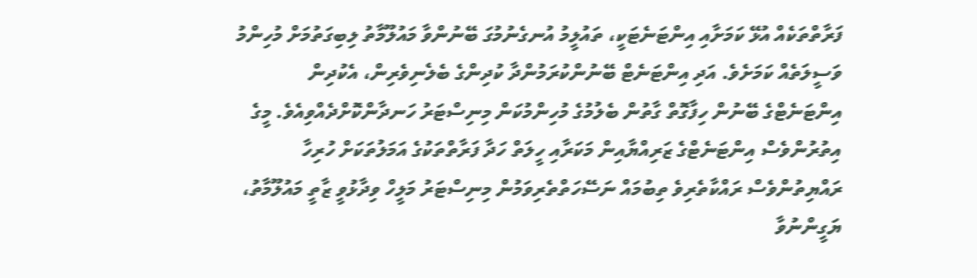ފަރާތްތަކެއް އުޅޭ ކަމަށާއި އިންޓަނެޓަކީ، ތައުލީމު އުނގެނުމުގަ ބޭނުންވާ މައުލޫމާތު ލިބިގަތުމަށް މުހިންމު ވަސީލަތެއް ކަމަށެވެ. އަދި އިންޓަނެޓް ބޭނުންކުރަމުންދާ ކުދިންގެ ބެލެނިވެރިން، އެކުދިން އިންޓަނެޓްގެ ބޭނުން ހިފާގޮތް ގާތުން ބެލުމުގެ މުހިންމުކަން މިނިސްޓަރު ހަނދާންކޮށްދެއްވިއެވެ. މީގެ އިތުރުންވެސް އިންޓަނެޓްގެ ޒަރިއްޔާއިން މަކަރާއި ހީލަތް ހަދާ ފަރާތްތަކުގެ އަމަލުތަކަށް ހުރިހާ ރައްޔިތުންވެސް ރައްކާތެރިވެ ތިބުމައް ނަސޭހަތްތެރިވަމުން މިނިސްޓަރު މަލީހް ވިދާޅުވީ ޒާތީ މައުލޫމާތު، ޔަގީންނުވާ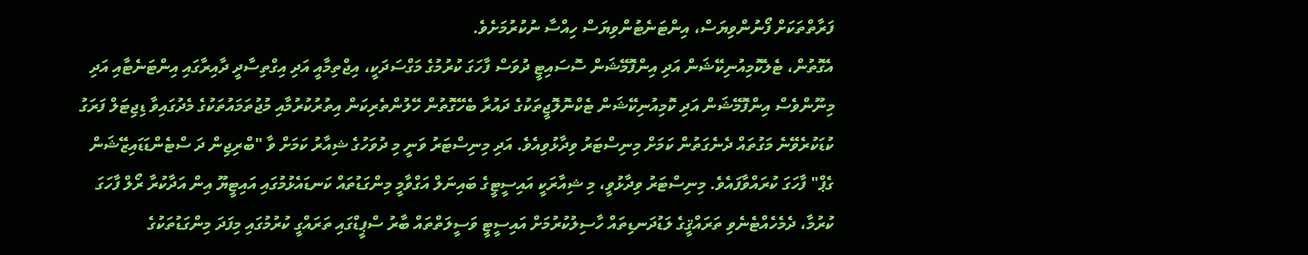ފަރާތްތަކަށް ފޯނުންވިޔަސް، އިންޓަނެޓުންވިޔަސް ހިއްސާ ނުކުރުމަށެވެ.
އެގޮތުން، ޓެލެކޮމިއުނިކޭޝަން އަދި އިންފޮމޭޝަން ސޮސައިޓީ ދުވަސް ފާހަގަ ކުރުމުގެ މަގްސަދަކީ، އިޖްތިމާއީ އަދި އިގްތިސާދީ ދާއިރާގައި އިންޓަނެޓާއި އަދި މިނޫންވެސް އިންފޮމޭޝަން އަދި ކޮމިއުނިކޭޝަން ޓެކްނޮލޮޖީތަކުގެ ދައުރާ ބެހޭގޮތުން ހޭލުންތެރިކަން އިތުރުކުރުމާއި މުޖުތަމައުތަކުގެ މެދުގައިވާ ޑިޖިޓަލް ފަރަގު ކުޑަކުރެވޭނެ މަގުތައް ދެނެގަތުން ކަމަށް މިނިސްޓަރު ވިދާޅުވިއެވެ. އަދި މިނިސްޓަރު ވަނީ މި ދުވަހުގެ ޝިއާރު ކަމަށް ވާ "ބްރިޖިން ދަ ސްޓެންޑަޑައިޒޭޝަން ގެޕް" ފާހަގަ ކުރައްވާފައެވެ. މިނިސްޓަރު ވިދާޅުވީ، މި ޝިއާރަކީ އައިސީޓީގެ ބައިނަލް އަގްވާމީ މިންގަޑުތައް ކަނޑައެޅުމުގައި އައިޓީޔޫ އިން އަދާކުރާ ރޯލް ފާހަގަ ކުރުމާ، ދެމެހެއްޓެނެވި ތަރައްޤީގެ ލަޑުދަނޑިތައް ހާސިލުކުރުމަށް އައިސީޓީ ވަސީލަތްތައް ބާރު ސްޕީޑްގައި ތަރައްގީ ކުރުމުގައި މިފަދަ މިންގަޑުތަކުގެ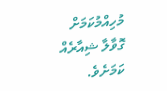މުހިއްމުކަމަށް ގޮވާލާ ޝިއާރެއް ކަމަށެވެ.